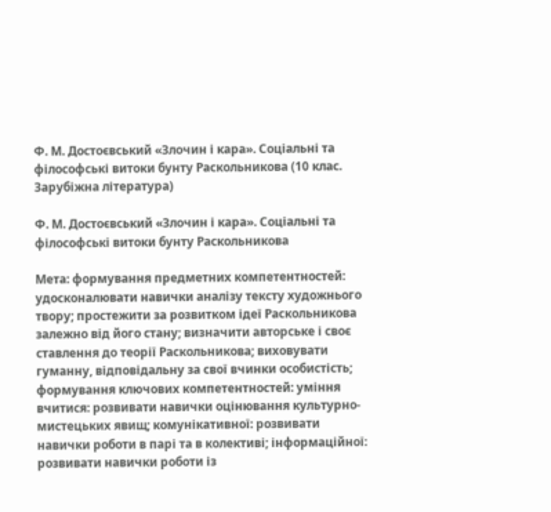Ф. М. Достоєвський «Злочин і кара». Соціальні та філософські витоки бунту Раскольникова (10 клас. Зарубіжна література)

Ф. М. Достоєвський «Злочин і кара». Соціальні та філософські витоки бунту Раскольникова

Мета: формування предметних компетентностей: удосконалювати навички аналізу тексту художнього твору; простежити за розвитком ідеї Раскольникова залежно від його стану; визначити авторське і своє ставлення до теорії Раскольникова; виховувати гуманну, відповідальну за свої вчинки особистість; формування ключових компетентностей: уміння вчитися: розвивати навички оцінювання культурно-мистецьких явищ; комунікативної: розвивати навички роботи в парі та в колективі; інформаційної: розвивати навички роботи із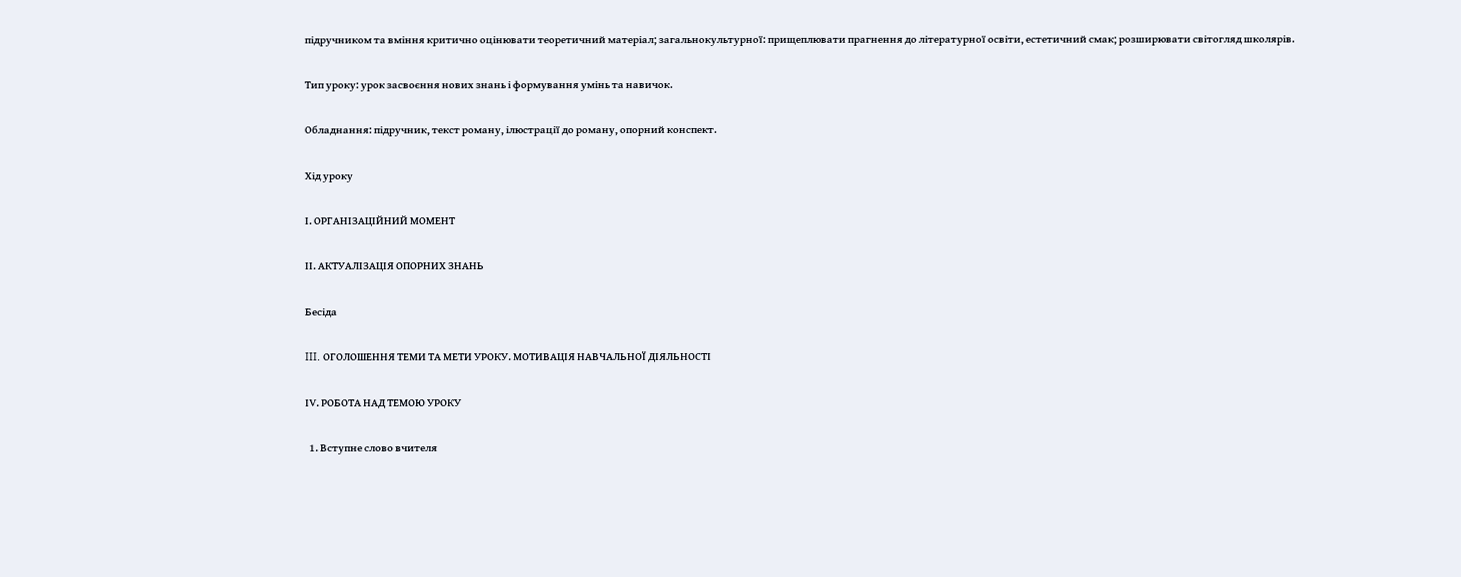підручником та вміння критично оцінювати теоретичний матеріал; загальнокультурної: прищеплювати прагнення до літературної освіти, естетичний смак; розширювати світогляд школярів.

Тип уроку: урок засвоєння нових знань і формування умінь та навичок.

Обладнання: підручник, текст роману, ілюстрації до роману, опорний конспект.

Хід уроку

І. ОРГАНІЗАЦІЙНИЙ МОМЕНТ

ІІ. АКТУАЛІЗАЦІЯ ОПОРНИХ ЗНАНЬ

Бесіда

III. ОГОЛОШЕННЯ ТЕМИ ТА МЕТИ УРОКУ. МОТИВАЦІЯ НАВЧАЛЬНОЇ ДІЯЛЬНОСТІ

ІV. РОБОТА НАД ТЕМОЮ УРОКУ

  1. Вступне слово вчителя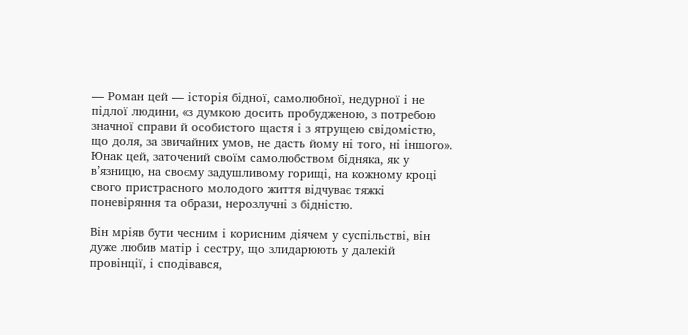— Роман цей — історія бідної, самолюбної, недурної і не підлої людини, «з думкою досить пробудженою, з потребою значної справи й особистого щастя і з ятрущею свідомістю, що доля, за звичайних умов, не дасть йому ні того, ні іншого». Юнак цей, заточений своїм самолюбством бідняка, як у в’язницю, на своєму задушливому горищі, на кожному кроці свого пристрасного молодого життя відчуває тяжкі поневіряння та образи, нерозлучні з бідністю.

Він мріяв бути чесним і корисним діячем у суспільстві, він дуже любив матір і сестру, що злидарюють у далекій провінції, і сподівався,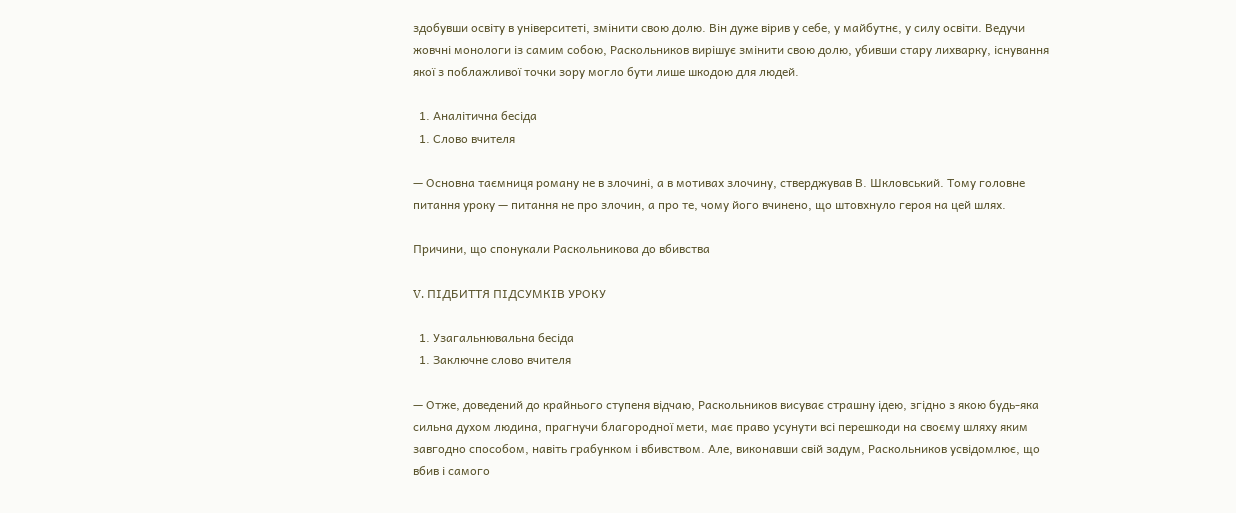здобувши освіту в університеті, змінити свою долю. Він дуже вірив у себе, у майбутнє, у силу освіти. Ведучи жовчні монологи із самим собою, Раскольников вирішує змінити свою долю, убивши стару лихварку, існування якої з поблажливої точки зору могло бути лише шкодою для людей.

  1. Аналітична бесіда
  1. Слово вчителя

— Основна таємниця роману не в злочині, а в мотивах злочину, стверджував В. Шкловський. Тому головне питання уроку — питання не про злочин, а про те, чому його вчинено, що штовхнуло героя на цей шлях.

Причини, що спонукали Раскольникова до вбивства

V. ПІДБИТТЯ ПІДСУМКІВ УРОКУ

  1. Узагальнювальна бесіда
  1. Заключне слово вчителя

— Отже, доведений до крайнього ступеня відчаю, Раскольников висуває страшну ідею, згідно з якою будь-яка сильна духом людина, прагнучи благородної мети, має право усунути всі перешкоди на своєму шляху яким завгодно способом, навіть грабунком і вбивством. Але, виконавши свій задум, Раскольников усвідомлює, що вбив і самого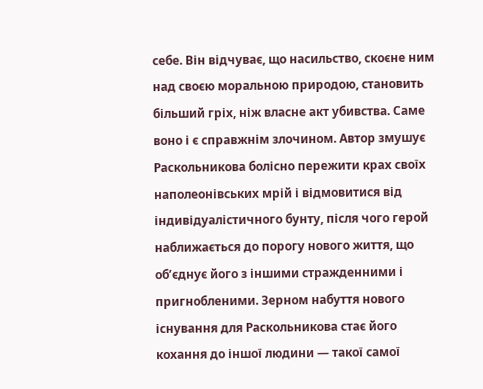себе. Він відчуває, що насильство, скоєне ним над своєю моральною природою, становить більший гріх, ніж власне акт убивства. Саме воно і є справжнім злочином. Автор змушує Раскольникова болісно пережити крах своїх наполеонівських мрій і відмовитися від індивідуалістичного бунту, після чого герой наближається до порогу нового життя, що об’єднує його з іншими стражденними і пригнобленими. Зерном набуття нового існування для Раскольникова стає його кохання до іншої людини — такої самої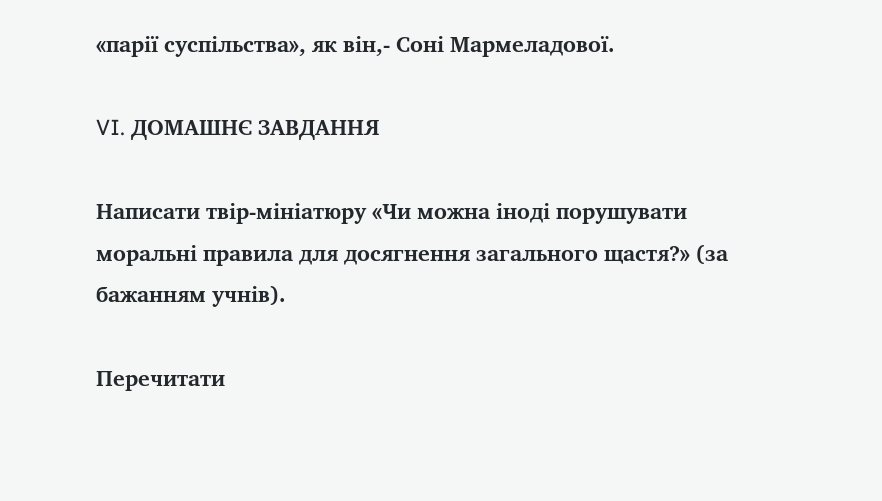«парії суспільства», як він,- Соні Мармеладової.

VI. ДОМАШНЄ ЗАВДАННЯ

Написати твір-мініатюру «Чи можна іноді порушувати моральні правила для досягнення загального щастя?» (за бажанням учнів).

Перечитати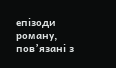епізоди роману, пов’язані з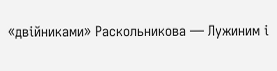«двійниками» Раскольникова — Лужиним і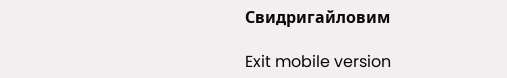Свидригайловим

Exit mobile version